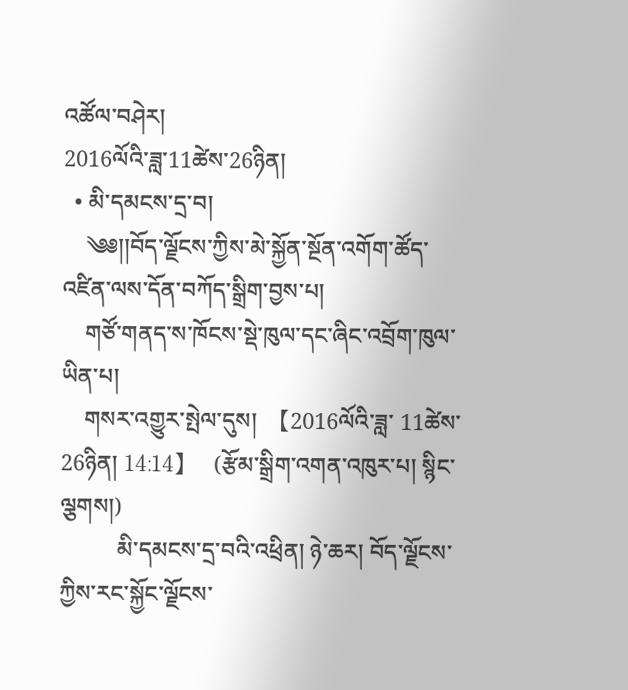འཚོལ་བཤེར།
2016ལོའི་ཟླ་11ཚེས་26ཉིན།
  • མི་དམངས་དྲ་བ།
    ༄༅།།བོད་ལྗོངས་ཀྱིས་མེ་སྐྱོན་སྔོན་འགོག་ཚོད་འཛིན་ལས་དོན་བཀོད་སྒྲིག་བྱས་པ།
    གཙོ་གནད་ས་ཁོངས་སྡེ་ཁུལ་དང་ཞིང་འབྲོག་ཁུལ་ཡིན་པ།
    གསར་འགྱུར་སྤེལ་དུས།  【2016ལོའི་ཟླ་ 11ཚེས་26ཉིན། 14:14】   (རྩོམ་སྒྲིག་འགན་འཁུར་པ། སྙིང་ལྕགས།)
          མི་དམངས་དྲ་བའི་འཕྲིན། ཉེ་ཆར། བོད་ལྗོངས་ཀྱིས་རང་སྐྱོང་ལྗོངས་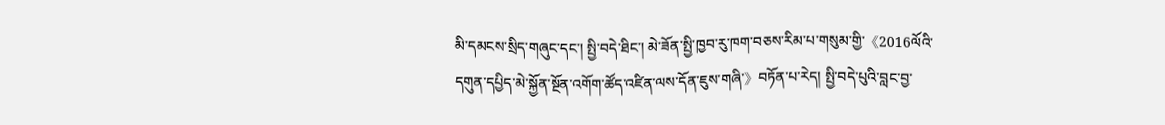མི་དམངས་སྲིད་གཞུང་དང་། སྤྱི་བདེ་ཐིང་། མེ་ཟོན་སྤྱི་ཁྱབ་རུ་ཁག་བཅས་རིམ་པ་གསུམ་གྱི་《2016ལོའི་དགུན་དཔྱིད་མེ་སྐྱོན་སྔོན་འགོག་ཚོད་འཛིན་ལས་དོན་ཇུས་གཞི་》བཏོན་པ་རེད། སྤྱི་བདེ་པུའི་བླང་བྱ་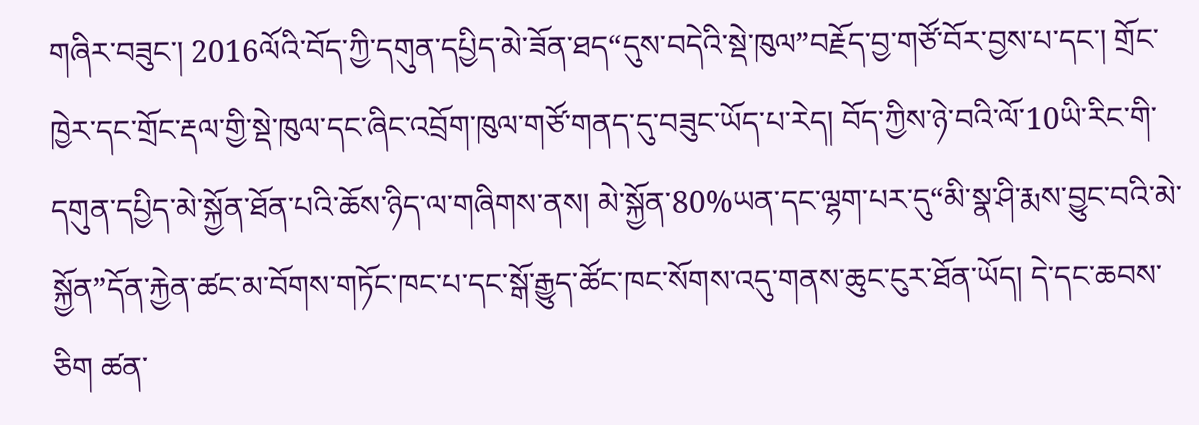གཞིར་བཟུང་། 2016ལོའི་བོད་ཀྱི་དགུན་དཔྱིད་མེ་ཟོན་ཐད“དུས་བདེའི་སྡེ་ཁུལ”བརྗོད་བྱ་གཙོ་བོར་བྱས་པ་དང་། གྲོང་ཁྱེར་དང་གྲོང་རྡལ་གྱི་སྡེ་ཁུལ་དང་ཞིང་འབྲོག་ཁུལ་གཙོ་གནད་དུ་བཟུང་ཡོད་པ་རེད། བོད་ཀྱིས་ཉེ་བའི་ལོ་10ཡི་རིང་གི་དགུན་དཔྱིད་མེ་སྐྱོན་ཐོན་པའི་ཆོས་ཉིད་ལ་གཞིགས་ནས། མེ་སྐྱོན་80%ཡན་དང་ལྷག་པར་དུ“མི་སྣ་ཤི་རྨས་བྱུང་བའི་མེ་སྐྱོན”དོན་རྐྱེན་ཚང་མ་བོགས་གཏོང་ཁང་པ་དང་སྒོ་རྒྱུད་ཚོང་ཁང་སོགས་འདུ་གནས་ཆུང་ངུར་ཐོན་ཡོད། དེ་དང་ཆབས་ཅིག ཚན་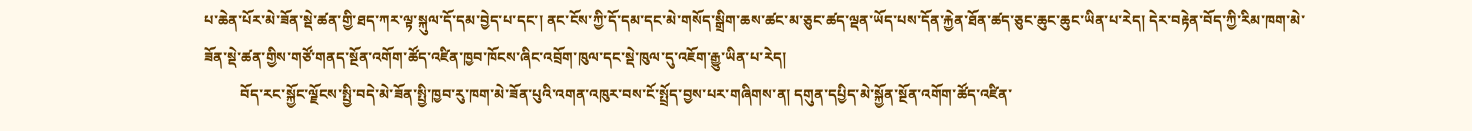པ་ཆེན་པོར་མེ་ཟོན་སྡེ་ཚན་གྱི་ཐད་ཀར་ལྟ་སྐུལ་དོ་དམ་བྱེད་པ་དང་། ནང་ངོས་ཀྱི་དོ་དམ་དང་མེ་གསོད་སྒྲིག་ཆས་ཚང་མ་ཅུང་ཚད་ལྡན་ཡོད་པས་དོན་རྐྱེན་ཐོན་ཚད་ཅུང་ཆུང་ཆུང་ཡིན་པ་རེད། དེར་བརྟེན་བོད་ཀྱི་རིམ་ཁག་མེ་ཟོན་སྡེ་ཚན་གྱིས་གཙོ་གནད་སྔོན་འགོག་ཚོད་འཛིན་ཁྱབ་ཁོངས་ཞིང་འབྲོག་ཁུལ་དང་སྡེ་ཁུལ་དུ་འཇོག་རྒྱུ་ཡིན་པ་རེད།
          བོད་རང་སྐྱོང་ལྗོངས་སྤྱི་བདེ་མེ་ཟོན་སྤྱི་ཁྱབ་རུ་ཁག་མེ་ཟོན་པུའི་འགན་འཁུར་བས་ངོ་སྤྲོད་བྱས་པར་གཞིགས་ན། དགུན་དཔྱིད་མེ་སྐྱོན་སྔོན་འགོག་ཚོད་འཛིན་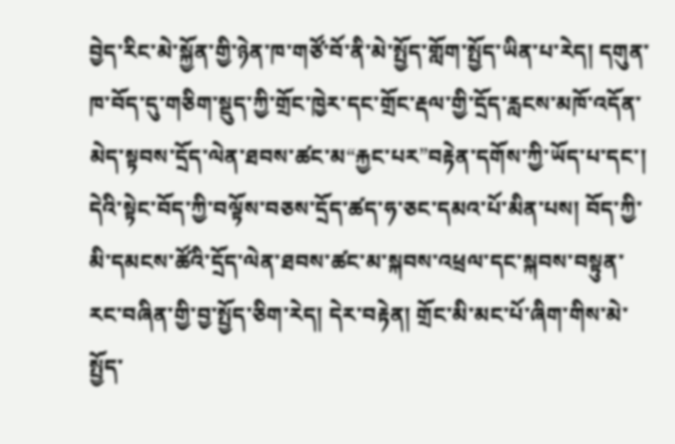བྱེད་རིང་མེ་སྐྱོན་གྱི་ཉེན་ཁ་གཙོ་བོ་ནི་མེ་སྤྱོད་གློག་སྤྱོད་ཡིན་པ་རེད། དགུན་ཁ་བོད་དུ་གཅིག་སྡུད་ཀྱི་གྲོང་ཁྱེར་དང་གྲོང་རྡལ་གྱི་དྲོད་རླངས་མཁོ་འདོན་མེད་སྟབས་དྲོད་ལེན་ཐབས་ཚང་མ“རྐྱང་པར”བརྟེན་དགོས་ཀྱི་ཡོད་པ་དང་། དེའི་སྟེང་བོད་ཀྱི་བལྟོས་བཅས་དྲོད་ཚད་ཧ་ཅང་དམའ་པོ་མིན་པས། བོད་ཀྱི་མི་དམངས་ཚོའི་དྲོད་ལེན་ཐབས་ཚང་མ་སྐབས་འཕྲལ་དང་སྐབས་བསྟུན་རང་བཞིན་གྱི་བྱ་སྤྱོད་ཅིག་རེད། དེར་བརྟེན། གྲོང་མི་མང་པོ་ཞིག་གིས་མེ་སྤྱོད་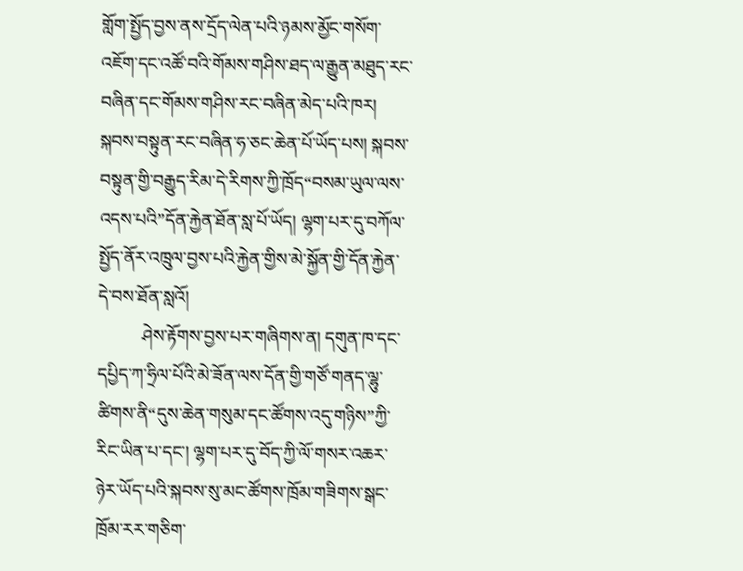གློག་སྤྱོད་བྱས་ནས་དྲོད་ལེན་པའི་ཉམས་མྱོང་གསོག་འཇོག་དང་འཚོ་བའི་གོམས་གཤིས་ཐད་ལ་རྒྱུན་མཐུད་རང་བཞིན་དང་གོམས་གཤིས་རང་བཞིན་མེད་པའི་ཁར། སྐབས་བསྟུན་རང་བཞིན་ཧ་ཅང་ཆེན་པོ་ཡོད་པས། སྐབས་བསྟུན་གྱི་བརྒྱུད་རིམ་དེ་རིགས་ཀྱི་ཁྲོད“བསམ་ཡུལ་ལས་འདས་པའི”དོན་རྐྱེན་ཐོན་སླ་པོ་ཡོད། ལྷག་པར་དུ་བཀོལ་སྤྱོད་ནོར་འཁྲུལ་བྱས་པའི་རྐྱེན་གྱིས་མེ་སྐྱོན་གྱི་དོན་རྐྱེན་དེ་བས་ཐོན་སླའོ།
          ཤེས་རྟོགས་བྱས་པར་གཞིགས་ན། དགུན་ཁ་དང་དཔྱིད་ཀ་ཧྲིལ་པོའི་མེ་ཟོན་ལས་དོན་གྱི་གཙོ་གནད་ལྷུ་ཚིགས་ནི“དུས་ཆེན་གསུམ་དང་ཚོགས་འདུ་གཉིས”ཀྱི་རིང་ཡིན་པ་དང་། ལྷག་པར་དུ་བོད་ཀྱི་ལོ་གསར་འཆར་ཉེར་ཡོད་པའི་སྐབས་སུ་མང་ཚོགས་ཁྲོམ་གཟིགས་སྒང་ཁྲོམ་རར་གཅིག་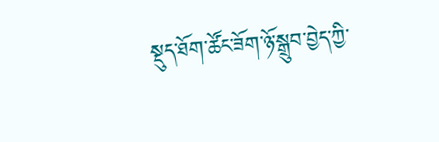སྡུད་ཐོག་ཚོང་ཟོག་ཉོ་སྒྲུབ་བྱེད་ཀྱི་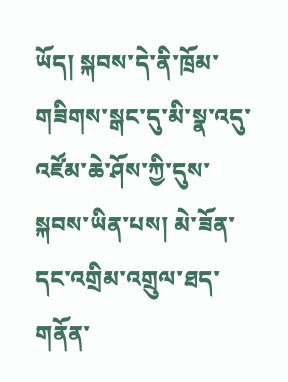ཡོད། སྐབས་དེ་ནི་ཁྲོམ་གཟིགས་སྒང་དུ་མི་སྣ་འདུ་འཛོམ་ཆེ་ཤོས་ཀྱི་དུས་སྐབས་ཡིན་པས། མེ་ཟོན་དང་འགྲིམ་འགྲུལ་ཐད་གནོན་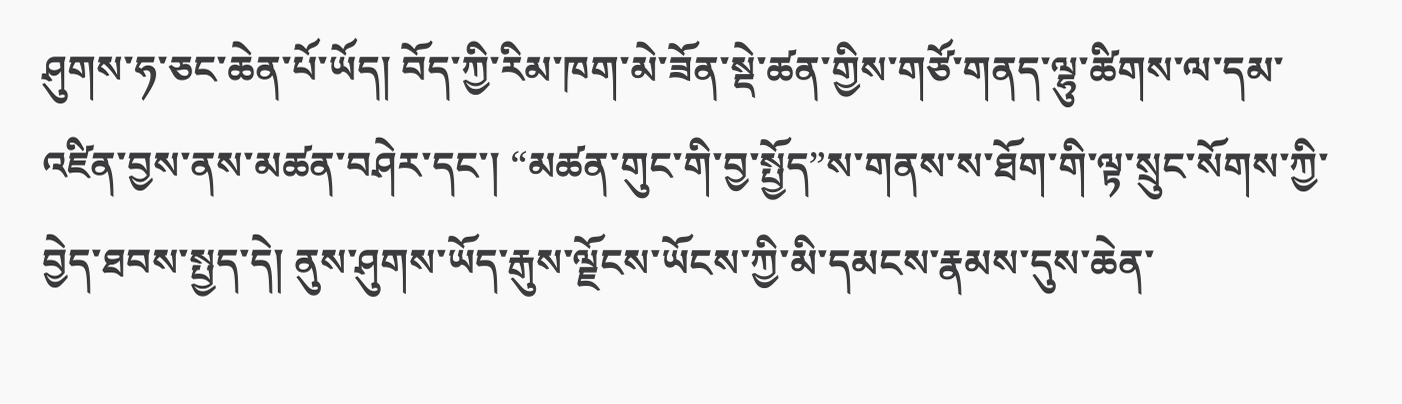ཤུགས་ཧ་ཅང་ཆེན་པོ་ཡོད། བོད་ཀྱི་རིམ་ཁག་མེ་ཟོན་སྡེ་ཚན་གྱིས་གཙོ་གནད་ལྷུ་ཚིགས་ལ་དམ་འཛིན་བྱས་ནས་མཚན་བཤེར་དང་། “མཚན་གུང་གི་བྱ་སྤྱོད”ས་གནས་ས་ཐོག་གི་ལྟ་སྲུང་སོགས་ཀྱི་བྱེད་ཐབས་སྤྱད་དེ། ནུས་ཤུགས་ཡོད་རྒུས་ལྗོངས་ཡོངས་ཀྱི་མི་དམངས་རྣམས་དུས་ཆེན་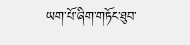ཡག་པོ་ཞིག་གཏོང་ཐུབ་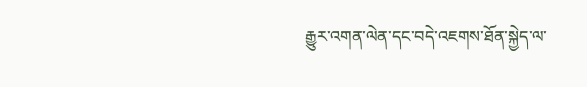རྒྱུར་འགན་ལེན་དང་བདེ་འཇགས་ཐོན་སྐྱེད་ལ་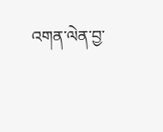འགན་ལེན་བྱ་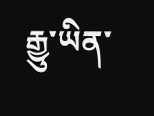རྒྱུ་ཡིན་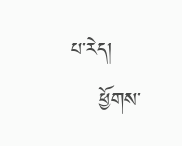པ་རེད།
    ཕྱོགས་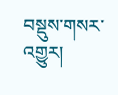བསྡུས་གསར་འགྱུར།